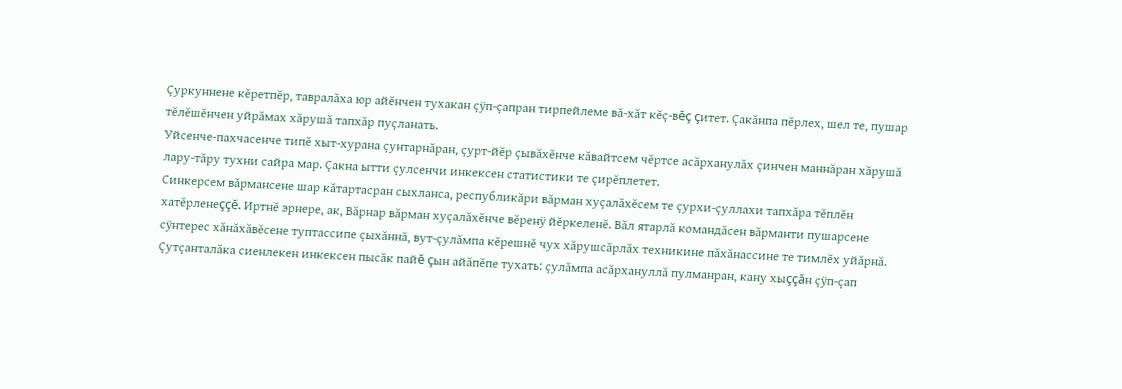Çуркуннене кĕретпĕр, тавралăха юр айĕнчен тухакан çÿп-çапран тирпейлеме вă-хăт кĕç-вĕç çитет. Çакăнпа пĕрлех, шел те, пушар тĕлĕшĕнчен уйрăмах хăрушă тапхăр пуçланать.
Уйсенче-пахчасенче типĕ хыт-хурана çунтарнăран, çурт-йĕр çывăхĕнче кăвайтсем чĕртсе асăрханулăх çинчен маннăран хăрушă лару-тăру тухни сайра мар. Çакна ытти çулсенчи инкексен статистики те çирĕплетет.
Синкерсем вăрмансене шар кăтартасран сыхланса, республикăри вăрман хуçалăхĕсем те çурхи-çуллахи тапхăра тĕплĕн хатĕрленеççĕ. Иртнĕ эрнере, ак, Вăрнар вăрман хуçалăхĕнче вĕренÿ йĕркеленĕ. Вăл ятарлă командăсен вăрманти пушарсене сÿнтерес хăнăхăвĕсене туптассипе çыхăннă, вут-çулăмпа кĕрешнĕ чух хăрушсăрлăх техникине пăхăнассине те тимлĕх уйăрнă. Çутçанталăка сиенлекен инкексен пысăк пайĕ çын айăпĕпе тухать: çулăмпа асăрхануллă пулманран, кану хыççăн çÿп-çап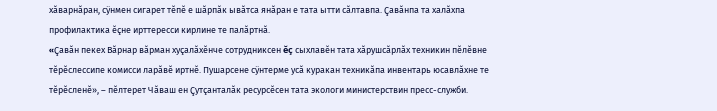хăварнăран, сÿнмен сигарет тĕпĕ е шăрпăк ывăтса янăран е тата ытти сăлтавпа. Çавăнпа та халăхпа профилактика ĕçне ирттересси кирлине те палăртнă.
«Çавăн пекех Вăрнар вăрман хуçалăхĕнче сотрудниксен ĕç сыхлавĕн тата хăрушсăрлăх техникин пĕлĕвне тĕрĕслессипе комисси ларăвĕ иртнĕ. Пушарсене сÿнтерме усă куракан техникăпа инвентарь юсавлăхне те тĕрĕсленĕ», – пĕлтерет Чăваш ен Çутçанталăк ресурсĕсен тата экологи министерствин пресс-служби.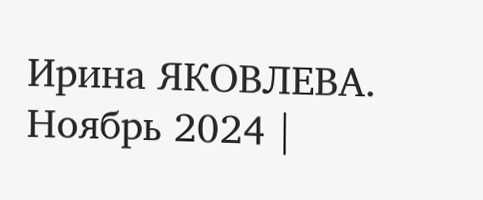Ирина ЯКОВЛЕВА.
Ноябрь 2024 |